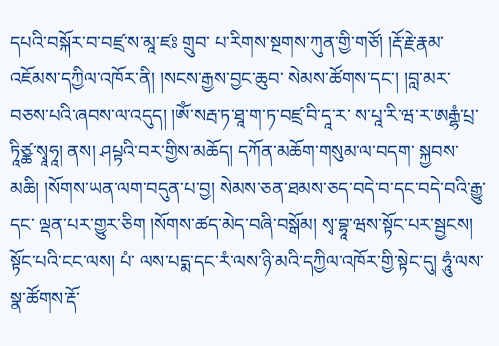དཔའི་བསྐོར་བ་བཛྲ་ས་མཱ་ཛཿ གྲུབ་ པ་རིགས་སྔགས་ཀུན་གྱི་གཙོ། །རྡོ་རྗེ་རྣམ་འཇོམས་དཀྱིལ་འཁོར་ནི། །སངས་རྒྱས་བྱང་ཆུབ་ སེམས་ཚོགས་དང་། །བླ་མར་བཅས་པའི་ཞབས་ལ་འདུད། །ༀ་སརྦ་ཏ་ཐཱ་ག་ཏ་བཛྲ་བི་དཱ་ར་ ས་པཱ་རི་ཝ་ར་ཨརྒྷཾ་པྲ་ཏཱིཙྪ་སྭཱཧཱ། ནས། ཤཔྟའི་བར་གྱིས་མཆོད། དཀོན་མཆོག་གསུམ་ལ་བདག་ སྐྱབས་མཆི། །སོགས་ཡན་ལག་བདུན་པ་བྱ། སེམས་ཅན་ཐམས་ཅད་བདེ་བ་དང་བདེ་བའི་རྒྱུ་དང་ ལྡན་པར་གྱུར་ཅིག །སོགས་ཚད་མེད་བཞི་བསྒོམ། སྭ་བྷཱ་ཝས་སྟོང་པར་སྦྱངས། སྟོང་པའི་ངང་ལས། པཾ་ ལས་པདྨ་དང་རཾ་ལས་ཉི་མའི་དཀྱིལ་འཁོར་གྱི་སྟེང་དུ། ཧཱུཾ་ལས་སྣ་ཚོགས་རྡོ་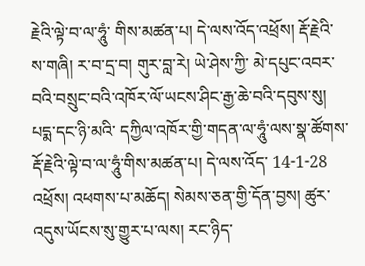རྗེའི་ལྟེ་བ་ལ་ཧཱུཾ་ གིས་མཚན་པ། དེ་ལས་འོད་འཕྲོས། རྡོ་རྗེའི་ས་གཞི། ར་བ་དྲ་བ། གུར་བླ་རེ། ཡེ་ཤེས་ཀྱི་ མེ་དཔུང་འབར་བའི་བསྲུང་བའི་འཁོར་ལོ་ཡངས་ཤིང་རྒྱ་ཆེ་བའི་དབུས་སུ། པདྨ་དང་ཉི་མའི་ དཀྱིལ་འཁོར་གྱི་གདན་ལ་ཧཱུཾ་ལས་སྣ་ཚོགས་རྡོ་རྗེའི་ལྟེ་བ་ལ་ཧཱུཾ་གིས་མཚན་པ། དེ་ལས་འོད་ 14-1-28 འཕྲོས། འཕགས་པ་མཆོད། སེམས་ཅན་གྱི་དོན་བྱས། ཚུར་འདུས་ཡོངས་སུ་གྱུར་པ་ལས། རང་ཉིད་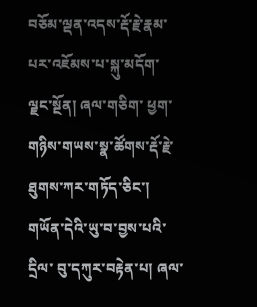བཅོམ་ལྡན་འདས་རྡོ་རྗེ་རྣམ་པར་འཇོམས་པ་སྐུ་མདོག་ལྗང་སྔོན། ཞལ་གཅིག་ ཕྱག་གཉིས་གཡས་སྣ་ཚོགས་རྡོ་རྗེ་ཐུགས་ཀར་གཏོད་ཅིང་། གཡོན་དེའི་ཡུ་བ་བྱས་པའི་དྲིལ་ བུ་དཀུར་བརྟེན་པ། ཞལ་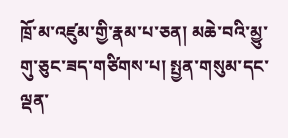ཁྲོ་མ་འཛུམ་གྱི་རྣམ་པ་ཅན། མཆེ་བའི་མྱུ་གུ་ཅུང་ཟད་གཙིགས་པ། སྤྱན་གསུམ་དང་ལྡན་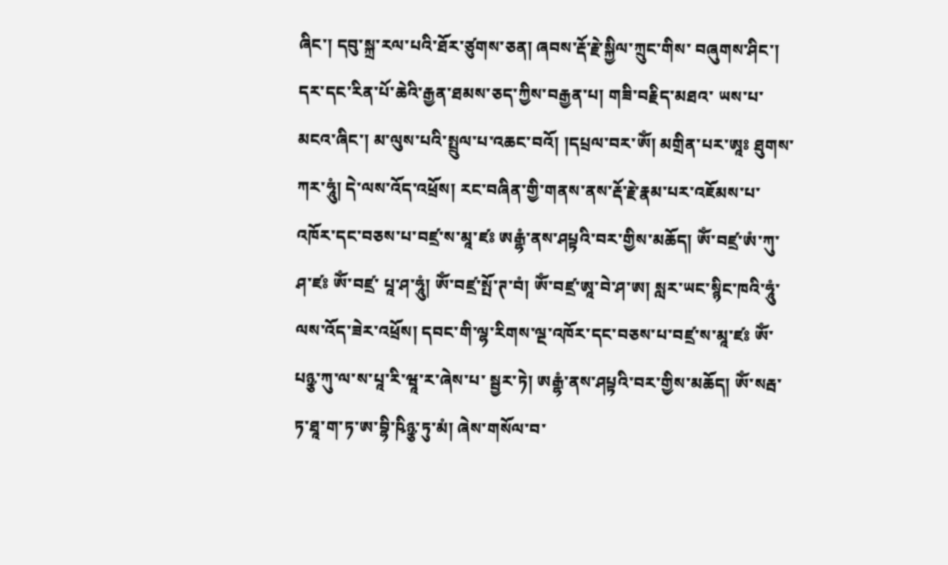ཞིང་། དབུ་སྐྲ་རལ་པའི་ཐོར་ཙུགས་ཅན། ཞབས་རྡོ་རྗེ་སྐྱིལ་ཀྲུང་གིས་ བཞུགས་ཤིང་། དར་དང་རིན་པོ་ཆེའི་རྒྱན་ཐམས་ཅད་ཀྱིས་བརྒྱན་པ། གཟི་བརྗིད་མཐའ་ ཡས་པ་མངའ་ཞིང་། མ་ལུས་པའི་སྤྲུལ་པ་འཆང་བའོ། །དཔྲལ་བར་ༀ། མགྲིན་པར་ཨཱཿ ཐུགས་ཀར་ཧཱུཾ། དེ་ལས་འོད་འཕྲོས། རང་བཞིན་གྱི་གནས་ནས་རྡོ་རྗེ་རྣམ་པར་འཇོམས་པ་ འཁོར་དང་བཅས་པ་བཛྲ་ས་མཱ་ཛཿ ཨརྒྷཾ་ནས་ཤཔྟའི་བར་གྱིས་མཆོད། ༀ་བཛྲ་ཨཾ་ཀུ་ཤ་ཛཿ ༀ་བཛྲ་ པཱ་ཤ་ཧཱུཾ། ༀ་བཛྲ་སྤོ་ཊ་བཾ། ༀ་བཛྲ་ཨཱ་བེ་ཤ་ཨ། སླར་ཡང་སྙིང་ཁའི་ཧཱུཾ་ལས་འོད་ཟེར་འཕྲོས། དབང་གི་ལྷ་རིགས་ལྔ་འཁོར་དང་བཅས་པ་བཛྲ་ས་མཱ་ཛཿ ༀ་པཉྩ་ཀུ་ལ་ས་པཱ་རི་ཝཱ་ར་ཞེས་པ་ སྦྱར་ཏེ། ཨརྒྷཾ་ནས་ཤཔྟའི་བར་གྱིས་མཆོད། ༀ་སརྦ་ཏ་ཐཱ་ག་ཏ་ཨ་བྷི་ཥིཉྩ་ཏུ་མཾ། ཞེས་གསོལ་བ་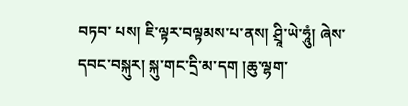བཏབ་ པས། ཇི་ལྟར་བལྟམས་པ་ནས། ཤྲཱི་ཡེ་ཧཱུཾ། ཞེས་དབང་བསྐུར། སྐུ་གང་དྲི་མ་དག །ཆུ་ལྷག་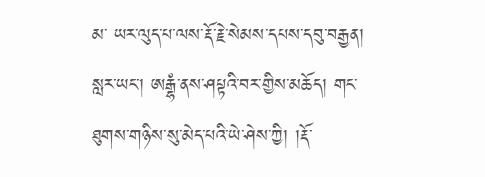མ་ ཡར་ལུད་པ་ལས་རྡོ་རྗེ་སེམས་དཔས་དབུ་བརྒྱན། སླར་ཡང་། ཨརྒྷཾ་ནས་ཤཔྟའི་བར་གྱིས་མཆོད། གང་ ཐུགས་གཉིས་སུ་མེད་པའི་ཡེ་ཤེས་ཀྱི། །རྡོ་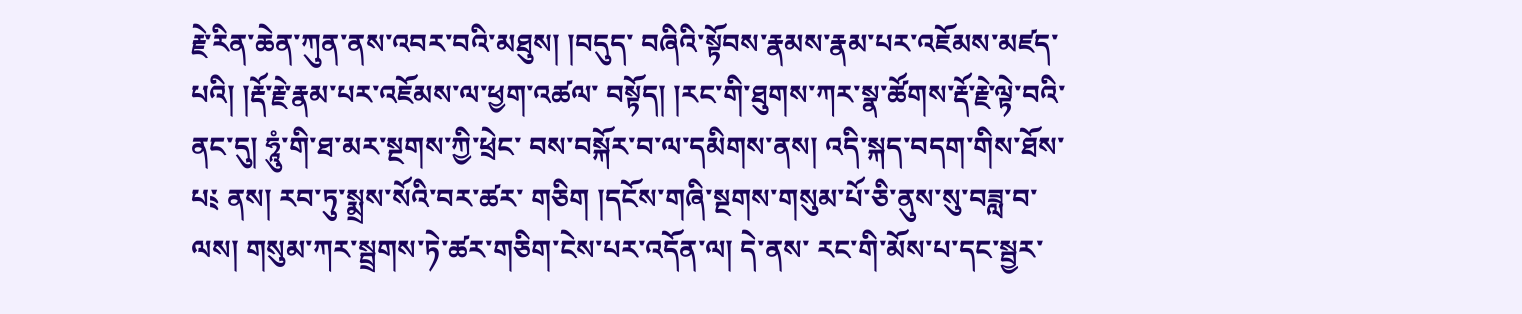རྗེ་རིན་ཆེན་ཀུན་ནས་འབར་བའི་མཐུས། །བདུད་ བཞིའི་སྟོབས་རྣམས་རྣམ་པར་འཇོམས་མཛད་པའི། །རྡོ་རྗེ་རྣམ་པར་འཇོམས་ལ་ཕྱག་འཚལ་ བསྟོད། །རང་གི་ཐུགས་ཀར་སྣ་ཚོགས་རྡོ་རྗེ་ལྟེ་བའི་ནང་དུ། ཧཱུཾ་གི་ཐ་མར་སྔགས་ཀྱི་ཕྲེང་ བས་བསྐོར་བ་ལ་དམིགས་ནས། འདི་སྐད་བདག་གིས་ཐོས་པ༴ ནས། རབ་ཏུ་སྨྲས་སོའི་བར་ཚར་ གཅིག །དངོས་གཞི་སྔགས་གསུམ་པོ་ཅི་ནུས་སུ་བཟླ་བ་ལས། གསུམ་ཀར་སྦྲགས་ཏེ་ཚར་གཅིག་ངེས་པར་འདོན་ལ། དེ་ནས་ རང་གི་མོས་པ་དང་སྦྱར་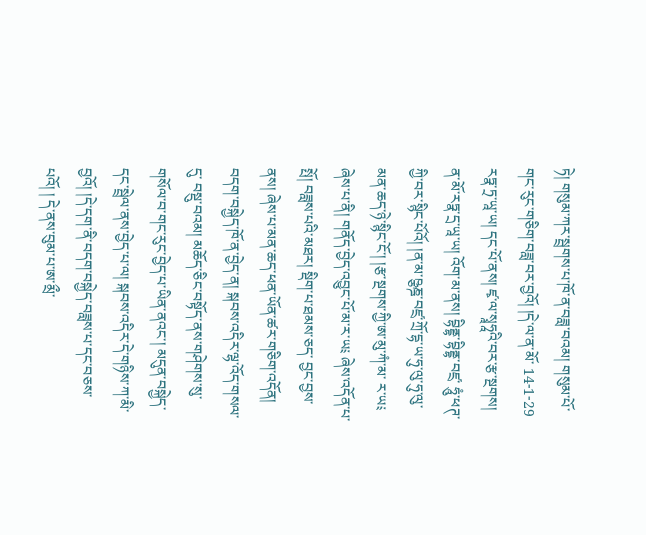ཏེ། གསུམ་ཀར་སྦྲགས་པ་ཁོ་ན་བཟླ་བའམ། གསུམ་པོ་གང་རུང་གཅིག་བཟླ་བར་བྱའོ། །དེ་ལ་ན་མོ་ 14-1-29 རཏྣ་ཏྲ་ཡཱ་ཡ། དང་པོ་ནས། ཛྭ་ལ་སྭཱཧཱའི་བར་རྩ་སྔགས། ན་མོ་རཏྣ་དྲ་ཡཱ་ཡ། འོག་མ་ནས། བྷིནྡྷ་བྷིནྡྷ་བཛྲ་ ཧཱུཾ་ཕཊ་ཀྱི་བར་སྙིང་པོའོ། །ན་མ་ཥྩཎྜ་བཛྲ་ཀྲོ་དྷ་ཡ་ཧུ་ལུ་ཧུ་ལུ་མན་ཆད་ཉེ་སྙིང་ངོ་། །རྩ་སྔགས་ཀྱི་ཨ་མུ་ཀཾ་མ་ ར་ཡ༴ ཞེས་པ་ནི། གནོད་བྱེད་འབྱུང་པོ་མ་ར་ཡ༴ ཞེས་འདོན་པ་སྤོ། བཟླས་པའི་མཐར། སྡིག་པ་ཐམས་ཅད་ བྱང་བྱས་ནས། ཞེས་པ་མན་ཆད་ཕན་ཡོན་ཚར་གཅིག་འདོན། བདག་བསྐྱེད་ཁོ་ན་བྱེད་ན། སྐབས་འདིར་ལྷ་འོད་གསལ་དུ་ བསྡུ་བའམ། མཆོད་ཅིང་བསྟོད་ནས་གཤེགས་སུ་གསོལ་བ་གང་རུང་བྱེད་པ་ཡིན་ནའང་། མདུན་བསྐྱེད་དང་སྦྲེལ་ནས་བྱེད་པ་ལ། སྐབས་འདིར་དེ་གཉིས་ཀ་མི་བྱའོ། །དེ་དག་ནི་བདག་བསྐྱེད་བཟླས་པ་དང་བཅས་པའོ། ། དེ་ནས་བུམ་པ་ཨ་མྲྀ་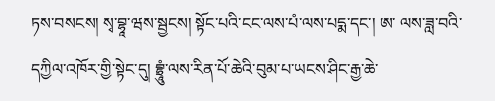ཏས་བསངས། སྭ་བྷཱ་ཝས་སྦྱངས། སྟོང་པའི་ངང་ལས་པཾ་ལས་པདྨ་དང་། ཨ་ ལས་ཟླ་བའི་དཀྱིལ་འཁོར་གྱི་སྟེང་དུ། བྷྲཱུཾ་ལས་རིན་པོ་ཆེའི་བུམ་པ་ཡངས་ཤིང་རྒྱ་ཆེ་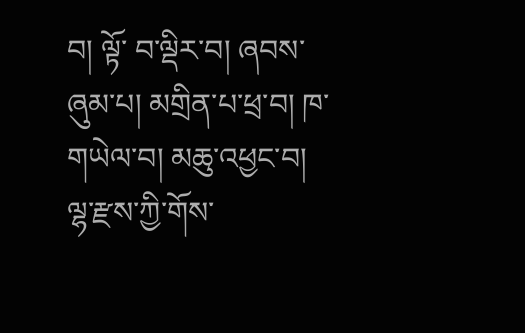བ། ལྟོ་ བ་ལྡིར་བ། ཞབས་ཞུམ་པ། མགྲིན་པ་ཕྲ་བ། ཁ་གཡེལ་བ། མཆུ་འཕྱང་བ། ལྷ་རྫས་ཀྱི་གོས་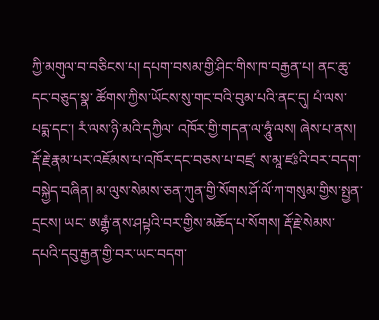ཀྱི་མགུལ་བ་བཅིངས་པ། དཔག་བསམ་གྱི་ཤིང་གིས་ཁ་བརྒྱན་པ། ནང་ཆུ་དང་བཅུད་སྣ་ ཚོགས་ཀྱིས་ཡོངས་སུ་གང་བའི་བུམ་པའི་ནང་དུ། པཾ་ལས་པདྨ་དང་། རཾ་ལས་ཉི་མའི་དཀྱིལ་ འཁོར་གྱི་གདན་ལ་ཧཱུཾ་ལས། ཞེས་པ་ནས། རྡོ་རྗེ་རྣམ་པར་འཇོམས་པ་འཁོར་དང་བཅས་པ་བཛྲ་ ས་མཱ་ཛཿའི་བར་བདག་བསྐྱེད་བཞིན། མ་ལུས་སེམས་ཅན་ཀུན་གྱི་སོགས་ཤོ་ལོ་ཀ་གསུམ་གྱིས་སྤྱན་དྲངས། ཡང་ ཨརྒྷཾ་ནས་ཤཔྟའི་བར་གྱིས་མཆོད་པ་སོགས། རྡོ་རྗེ་སེམས་དཔའི་དབུ་རྒྱན་གྱི་བར་ཡང་བདག་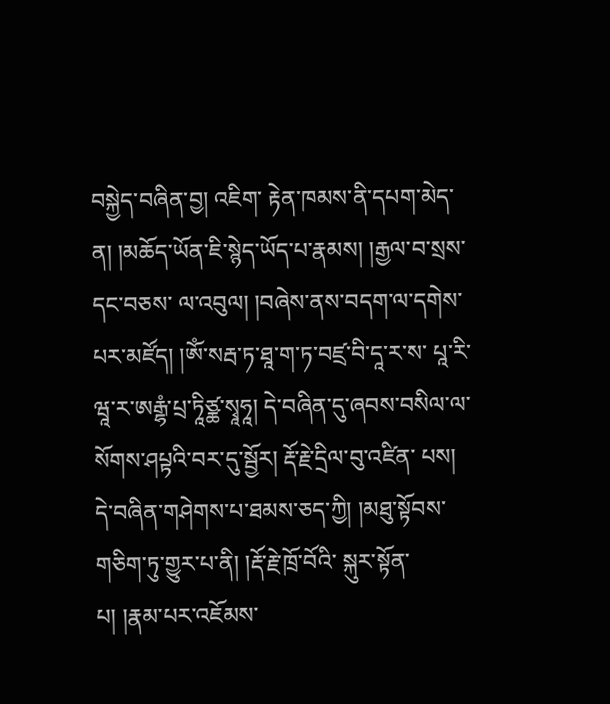བསྐྱེད་བཞིན་བྱ། འཇིག་ རྟེན་ཁམས་ནི་དཔག་མེད་ན། །མཆོད་ཡོན་ཇི་སྙེད་ཡོད་པ་རྣམས། །རྒྱལ་བ་སྲས་དང་བཅས་ ལ་འབུལ། །བཞེས་ནས་བདག་ལ་དགེས་པར་མཛོད། །ༀ་སརྦ་ཏ་ཐཱ་ག་ཏ་བཛྲ་བི་དཱ་ར་ས་ པཱ་རི་ཝཱ་ར་ཨརྒྷཾ་པྲ་ཏཱིཙྪ་སྭཱཧཱ། དེ་བཞིན་དུ་ཞབས་བསིལ་ལ་སོགས་ཤཔྟའི་བར་དུ་སྦྱོར། རྡོ་རྗེ་དྲིལ་བུ་འཛིན་ པས། དེ་བཞིན་གཤེགས་པ་ཐམས་ཅད་ཀྱི། །མཐུ་སྟོབས་གཅིག་ཏུ་གྱུར་པ་ནི། །རྡོ་རྗེ་ཁྲོ་བོའི་ སྐུར་སྟོན་པ། །རྣམ་པར་འཇོམས་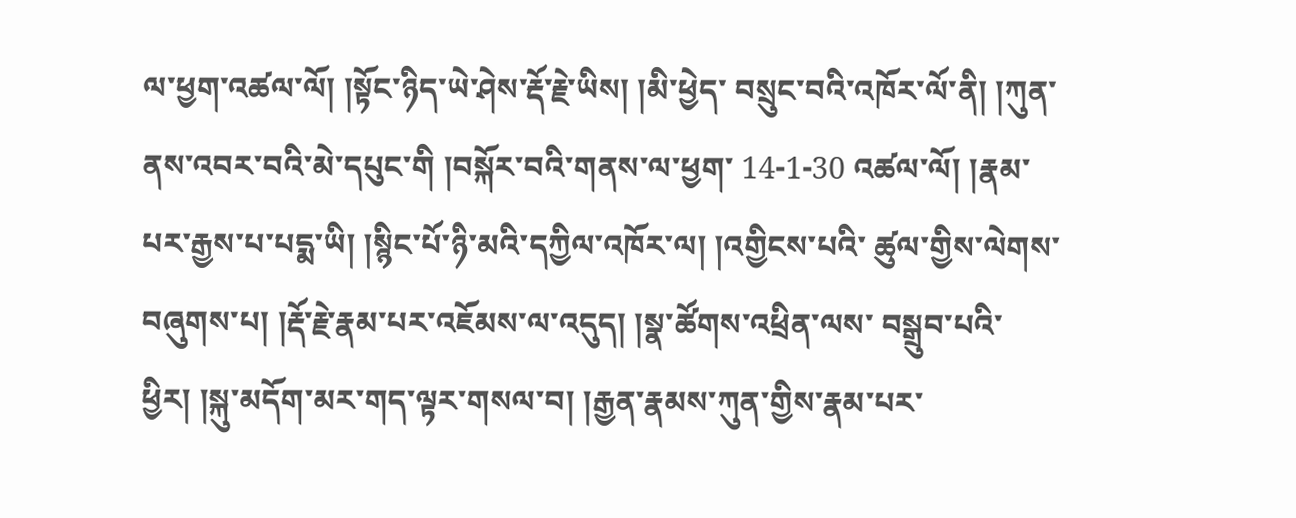ལ་ཕྱག་འཚལ་ལོ། །སྟོང་ཉིད་ཡེ་ཤེས་རྡོ་རྗེ་ཡིས། །མི་ཕྱེད་ བསྲུང་བའི་འཁོར་ལོ་ནི། །ཀུན་ནས་འབར་བའི་མེ་དཔུང་གི །བསྐོར་བའི་གནས་ལ་ཕྱག་ 14-1-30 འཚལ་ལོ། །རྣམ་པར་རྒྱས་པ་པདྨ་ཡི། །སྙིང་པོ་ཉི་མའི་དཀྱིལ་འཁོར་ལ། །འགྱིངས་པའི་ ཚུལ་གྱིས་ལེགས་བཞུགས་པ། །རྡོ་རྗེ་རྣམ་པར་འཇོམས་ལ་འདུད། །སྣ་ཚོགས་འཕྲིན་ལས་ བསྒྲུབ་པའི་ཕྱིར། །སྐུ་མདོག་མར་གད་ལྟར་གསལ་བ། །རྒྱན་རྣམས་ཀུན་གྱིས་རྣམ་པར་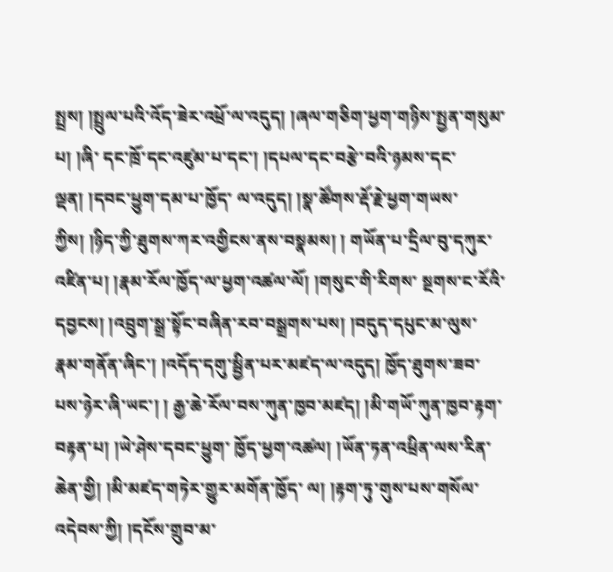སྤྲས། །སྤྲུལ་པའི་འོད་ཟེར་འཕྲོ་ལ་འདུད། །ཞལ་གཅིག་ཕྱག་གཉིས་སྤྱན་གསུམ་པ། །ཞི་ དང་ཁྲོ་དང་འཛུམ་པ་དང་། །དཔལ་དང་བརྩེ་བའི་ཉམས་དང་ལྡན། །དབང་ཕྱུག་དམ་པ་ཁྱོད་ ལ་འདུད། །སྣ་ཚོགས་རྡོ་རྗེ་ཕྱག་གཡས་ཀྱིས། །ཉིད་ཀྱི་ཐུགས་ཀར་འགྱིངས་ནས་བསྣམས། ། གཡོན་པ་དྲིལ་བུ་དཀུར་འཛིན་པ། །རྣམ་རོལ་ཁྱོད་ལ་ཕྱག་འཚལ་ལོ། །གསུང་གི་རིགས་ སྔགས་ང་རོའི་དབྱངས། །འབྲུག་སྒྲ་སྟོང་བཞིན་རབ་བསྒྲགས་པས། །བདུད་དཔུང་མ་ལུས་ རྣམ་གནོན་ཞིང་། །འདོད་དགུ་སྦྱིན་པར་མཛད་ལ་འདུད། ཁྱོད་ཐུགས་ཟབ་པས་ཉེར་ཞི་ཡང་། ། རྒྱ་ཆེ་རོལ་བས་ཀུན་ཁྱབ་མཛད། །མི་གཡོ་ཀུན་ཁྱབ་རྟག་བརྟན་པ། །ཡེ་ཤེས་དབང་ཕྱུག་ ཁྱོད་ཕྱག་འཚལ། །ཡོན་ཏན་འཕྲིན་ལས་རིན་ཆེན་གྱི། །མི་མཛད་གཏེར་གྱུར་མགོན་ཁྱོད་ ལ། །རྟག་ཏུ་གུས་པས་གསོལ་འདེབས་ཀྱི། །དངོས་གྲུབ་མ་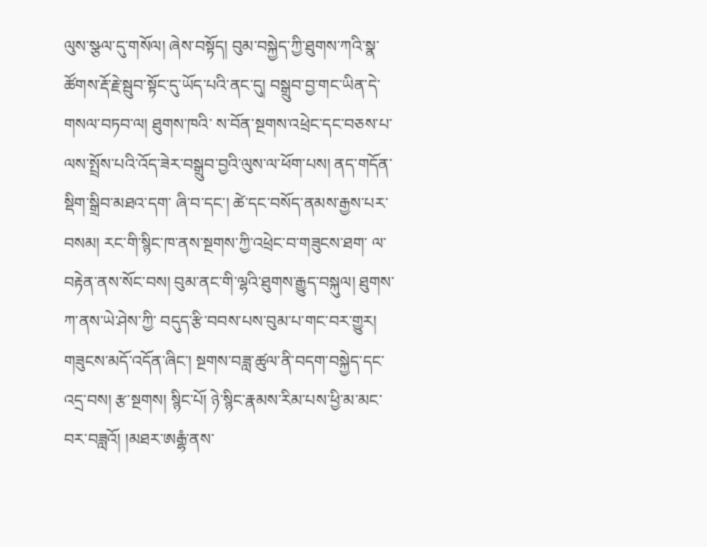ལུས་སྩལ་དུ་གསོལ། ཞེས་བསྟོད། བུམ་བསྐྱེད་ཀྱི་ཐུགས་ཀའི་སྣ་ཚོགས་རྡོ་རྗེ་སྦུབ་སྟོང་དུ་ཡོད་པའི་ནང་དུ། བསྒྲུབ་བྱ་གང་ཡིན་དེ་གསལ་བཏབ་ལ། ཐུགས་ཁའི་ ས་བོན་སྔགས་འཕྲེང་དང་བཅས་པ་ལས་སྤྲོས་པའི་འོད་ཟེར་བསྒྲུབ་བྱའི་ལུས་ལ་ཕོག་པས། ནད་གདོན་སྡིག་སྒྲིབ་མཐའ་དག་ ཞི་བ་དང་། ཚེ་དང་བསོད་ནམས་རྒྱས་པར་བསམ། རང་གི་སྙིང་ཁ་ནས་སྔགས་ཀྱི་འཕྲེང་བ་གཟུངས་ཐག་ ལ་བརྟེན་ནས་སོང་བས། བུམ་ནང་གི་ལྷའི་ཐུགས་རྒྱུད་བསྐུལ། ཐུགས་ཀ་ནས་ཡེ་ཤེས་ཀྱི་ བདུད་རྩི་བབས་པས་བུམ་པ་གང་བར་གྱུར། གཟུངས་མདོ་འདོན་ཞིང་། སྔགས་བཟླ་ཚུལ་ནི་བདག་བསྐྱེད་དང་ འདྲ་བས། རྩ་སྔགས། སྙིང་པོ། ཉེ་སྙིང་རྣམས་རིམ་པས་ཕྱི་མ་མང་བར་བཟླའོ། །མཐར་ཨརྒྷཾ་ནས་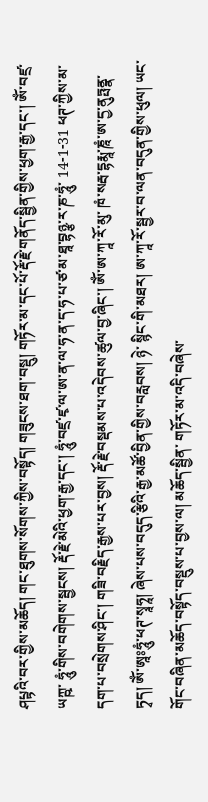ཤཔྟའི་བར་གྱིས་མཆོད། གང་ཐུགས་སོགས་ཀྱིས་བསྟོད། གཟུངས་ཐག་བསྡུ། གཏོར་མ་དང་པོ་རྡོ་རྗེ་གནོད་སྦྱིན་གྱིས་ཕྱག་རྒྱ་དང་། ༀ་བཛྲ་ཡཀྵ་ ཧཱུཾ་གིས་བགེགས་སྦྱངས། རྡོ་རྗེ་མེའི་ཕྱག་རྒྱ་དང་། ཧཱུཾ་བཛྲ་ཛྭ་ལ་ཨ་ན་ལ་ཧ་ན་ད་ཧ་པ་ཙ་མ་ཐཱ་བྷཉྩ་ར་ཎ་ཧཱུཾ་ 14-1-31 ཕཊ་ཀྱིས་མ་དག་པ་བསྲེགས་ཤིང་། གཟི་བརྗིད་རྒྱས་པར་བྱས། རྡོ་རྗེ་བསྡམས་པ་འདེབས་ཚུལ་བྱ་ཞིང་། ༀ་ཨ་ཀཱ་རོ་མུ་ ཁཾ་སརྦ་དྷརྨཱ་ཎཱཾ་ཨ་དྱ་ནུཏྤནྣ་ཏྭད། ༀ་ཨཱཿཧཱུཾ་ཕཊ་སྭཱཧཱ། ཞེས་པས་བདུད་རྩིའི་རྒྱ་མཚོ་བྱིན་གྱིས་བརླབས། ཉེ་ སྙིང་གི་མཐར། ཨ་ཀཱ་རོ་སྦྱར་བ་ལན་བདུན་གྱིས་ཕུལ། ཡང་གོང་བཞིན་མཆོད་བསྟོད་བསྡུས་པ་བྱས་ལ། མཆོད་སྦྱིན་ གཏོར་མ་འདི་བཞེས་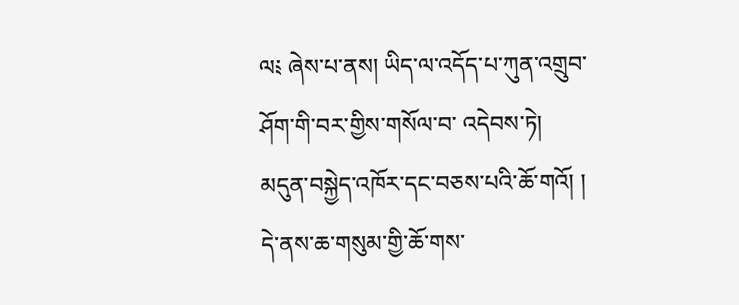ལ༴ ཞེས་པ་ནས། ཡིད་ལ་འདོད་པ་ཀུན་འགྲུབ་ཤོག་གི་བར་གྱིས་གསོལ་བ་ འདེབས་ཏེ། མདུན་བསྐྱེད་འཁོར་དང་བཅས་པའི་ཆོ་གའོ། ། དེ་ནས་ཆ་གསུམ་གྱི་ཆོ་གས་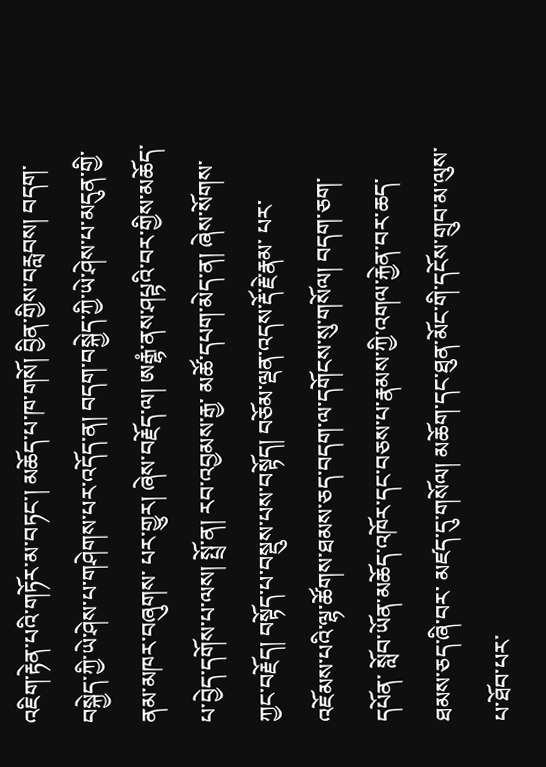འཇིག་རྟེན་པའི་གཏོར་མ་བཏང་། མཆོད་པ་ཁ་གསོ། བྱིན་གྱིས་བརླབས། བདག་ བསྐྱེད་ཀྱི་ཡེ་ཤེས་པ་གཤེགས་པར་འདོད་ན། བདག་བསྐྱེད་ཀྱི་ཡེ་ཤེས་པ་མདུན་གྱི་ནམ་མཁར་བཞུགས་ པར་གྱུར། ཞེས་བརྗོད་ལ། ཨརྒྷཾ་ནས་ཤཔྟའི་བར་གྱིས་མཆོད་པ་བྱེད་དགོས་པ་ལས། སྤྲོ་ན། རབ་འབྱམས་རྒྱ་ མཚོ་དཔག་མེད་ན། ཞེས་སོགས་ཀྱང་བརྗོད། བསྟོད་པ་བསྡུས་པས་བསྟོད། བཅོམ་ལྡན་འདས་རྡོ་རྗེ་རྣམ་ པར་འཇོམས་པའི་ལྷ་ཚོགས་ཐམས་ཅད་བདག་ལ་དགོངས་སུ་གསོལ། བདག་ཅག་དཔོན་ སློབ་ཡོན་མཆོད་འཁོར་དང་བཅས་པ་རྣམས་ཀྱི་འགལ་རྐྱེན་བར་ཆད་ཐམས་ཅད་ཞི་བར་ མཛད་དུ་གསོལ། མཆོག་དང་ཐུན་མོང་གི་དངོས་གྲུབ་མ་ལུས་པ་ཐོབ་པར་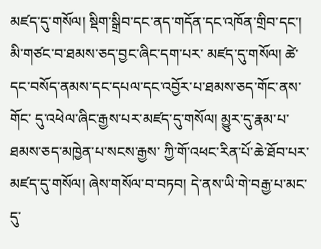མཛད་དུ་གསོལ། སྡིག་སྒྲིབ་དང་ནད་གདོན་དང་འཁོན་གྲིབ་དང་། མི་གཙང་བ་ཐམས་ཅད་བྱང་ཞིང་དག་པར་ མཛད་དུ་གསོལ། ཚེ་དང་བསོད་ནམས་དང་དཔལ་དང་འབྱོར་པ་ཐམས་ཅད་གོང་ནས་གོང་ དུ་འཕེལ་ཞིང་རྒྱས་པར་མཛད་དུ་གསོལ། མྱུར་དུ་རྣམ་པ་ཐམས་ཅད་མཁྱེན་པ་སངས་རྒྱས་ ཀྱི་གོ་འཕང་རིན་པོ་ཆེ་ཐོབ་པར་མཛད་དུ་གསོལ། ཞེས་གསོལ་བ་བཏབ། དེ་ནས་ཡི་གེ་བརྒྱ་པ་མང་དུ་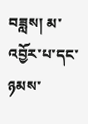བཟླས། མ་འབྱོར་པ་དང་ཉམས་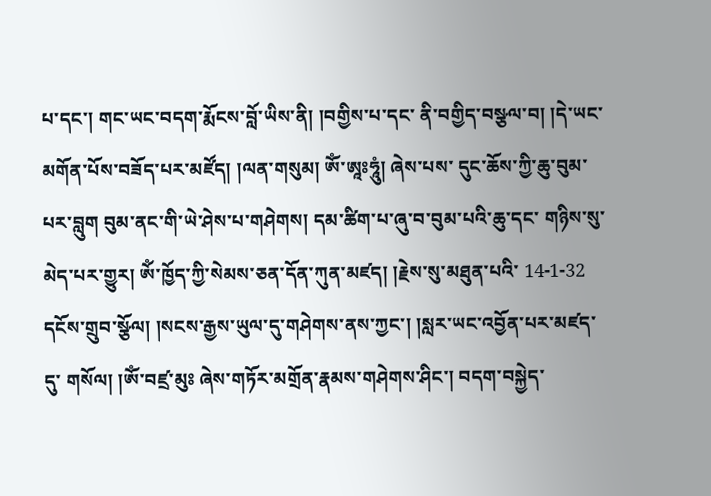པ་དང་། གང་ཡང་བདག་རྨོངས་བློ་ཡིས་ནི། །བགྱིས་པ་དང་ ནི་བགྱིད་བསྩལ་བ། །དེ་ཡང་མགོན་པོས་བཟོད་པར་མཛོད། །ལན་གསུམ། ༀ་ཨཱཿཧཱུཾ། ཞེས་པས་ དུང་ཆོས་ཀྱི་ཆུ་བུམ་པར་བླུག བུམ་ནང་གི་ཡེ་ཤེས་པ་གཤེགས། དམ་ཚིག་པ་ཞུ་བ་བུམ་པའི་ཆུ་དང་ གཉིས་སུ་མེད་པར་གྱུར། ༀ་ཁྱོད་ཀྱི་སེམས་ཅན་དོན་ཀུན་མཛད། །རྗེས་སུ་མཐུན་པའི་ 14-1-32 དངོས་གྲུབ་སྩོལ། །སངས་རྒྱས་ཡུལ་དུ་གཤེགས་ནས་ཀྱང་། །སླར་ཡང་འབྱོན་པར་མཛད་དུ་ གསོལ། །ༀ་བཛྲ་མུཿ ཞེས་གཏོར་མགྲོན་རྣམས་གཤེགས་ཤིང་། བདག་བསྐྱེད་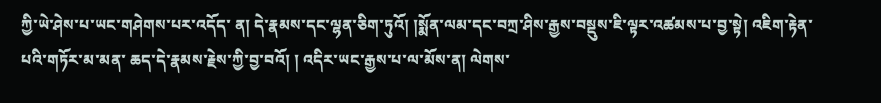ཀྱི་ཡེ་ཤེས་པ་ཡང་གཤེགས་པར་འདོད་ ན། དེ་རྣམས་དང་ལྷན་ཅིག་ཏུའོ། །སྨོན་ལམ་དང་བཀྲ་ཤིས་རྒྱས་བསྡུས་ཇི་ལྟར་འཚམས་པ་བྱ་སྟེ། འཇིག་རྟེན་པའི་གཏོར་མ་མན་ ཆད་དེ་རྣམས་རྗེས་ཀྱི་བྱ་བའོ། ། འདིར་ཡང་རྒྱས་པ་ལ་མོས་ན། ལེགས་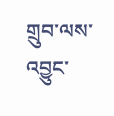གྲུབ་ལས་འབྱུང་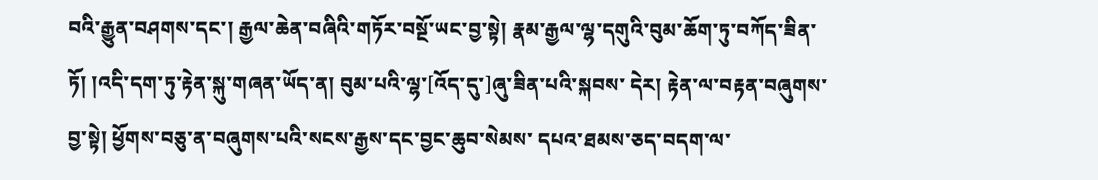བའི་རྒྱུན་བཤགས་དང་། རྒྱལ་ཆེན་བཞིའི་གཏོར་བསྔོ་ཡང་བྱ་སྟེ། རྣམ་རྒྱལ་ལྷ་དགུའི་བུམ་ཆོག་ཏུ་བཀོད་ཟིན་ཏོ། །འདི་དག་ཏུ་རྟེན་སྐུ་གཞན་ཡོད་ན། བུམ་པའི་ལྷ་[འོད་དུ་]ཞུ་ཟིན་པའི་སྐབས་ དེར། རྟེན་ལ་བརྟན་བཞུགས་བྱ་སྟེ། ཕྱོགས་བཅུ་ན་བཞུགས་པའི་སངས་རྒྱས་དང་བྱང་ཆུབ་སེམས་ དཔའ་ཐམས་ཅད་བདག་ལ་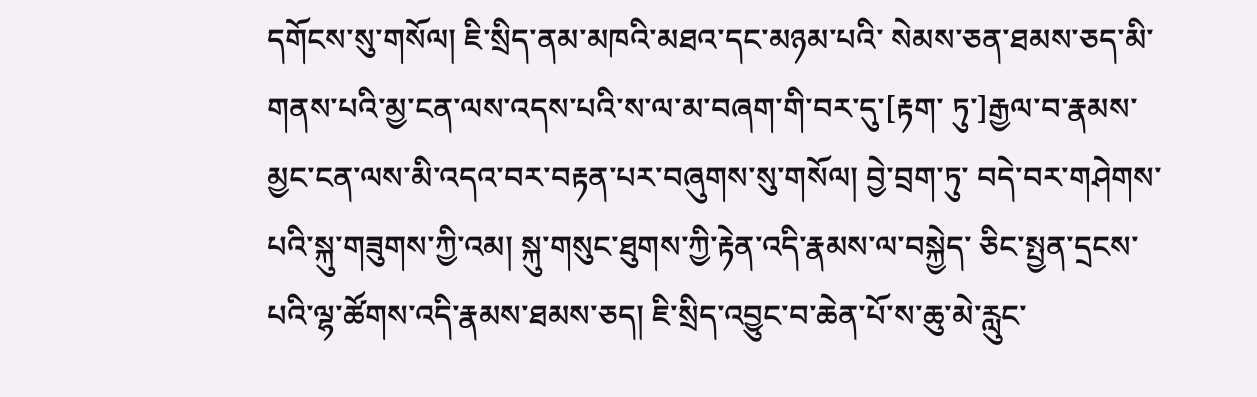དགོངས་སུ་གསོལ། ཇི་སྲིད་ནམ་མཁའི་མཐའ་དང་མཉམ་པའི་ སེམས་ཅན་ཐམས་ཅད་མི་གནས་པའི་མྱ་ངན་ལས་འདས་པའི་ས་ལ་མ་བཞག་གི་བར་དུ་[རྟག་ ཏུ་]རྒྱལ་བ་རྣམས་མྱང་ངན་ལས་མི་འདའ་བར་བརྟན་པར་བཞུགས་སུ་གསོལ། བྱེ་བྲག་ཏུ་ བདེ་བར་གཤེགས་པའི་སྐུ་གཟུགས་ཀྱི་འམ། སྐུ་གསུང་ཐུགས་ཀྱི་རྟེན་འདི་རྣམས་ལ་བསྐྱེད་ ཅིང་སྤྱན་དྲངས་པའི་ལྷ་ཚོགས་འདི་རྣམས་ཐམས་ཅད། ཇི་སྲིད་འབྱུང་བ་ཆེན་པོ་ས་ཆུ་མེ་རླུང་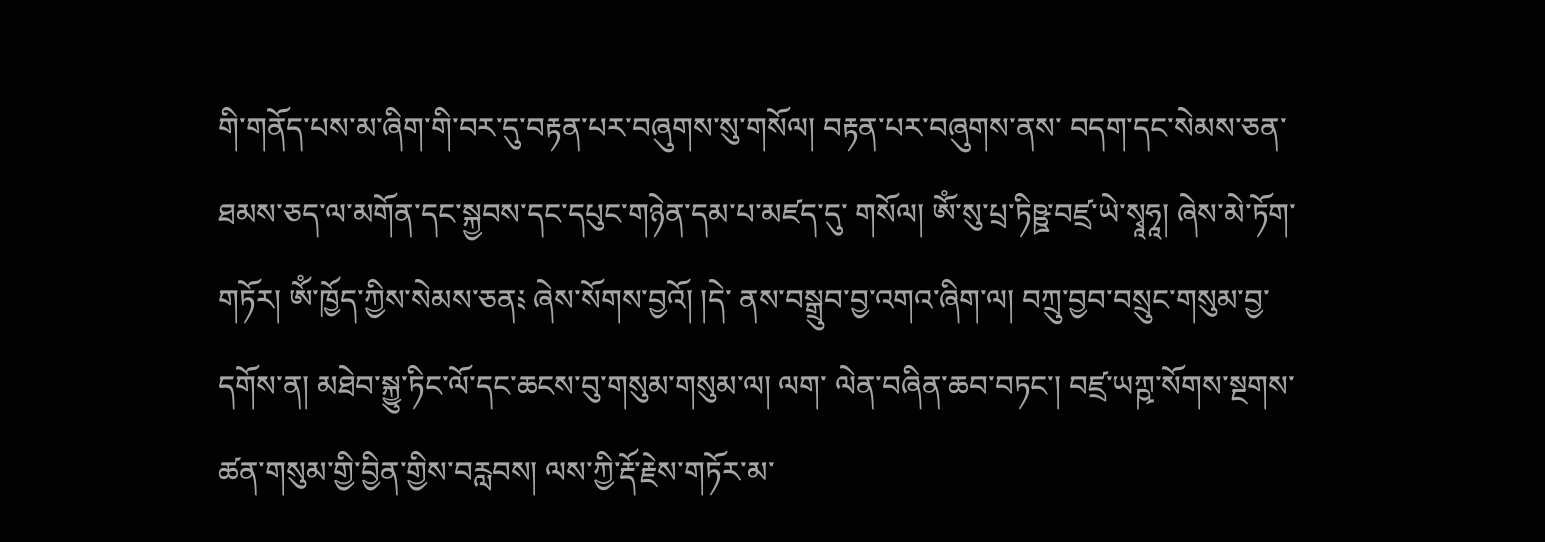གི་གནོད་པས་མ་ཞིག་གི་བར་དུ་བརྟན་པར་བཞུགས་སུ་གསོལ། བརྟན་པར་བཞུགས་ནས་ བདག་དང་སེམས་ཅན་ཐམས་ཅད་ལ་མགོན་དང་སྐྱབས་དང་དཔུང་གཉེན་དམ་པ་མཛད་དུ་ གསོལ། ༀ་སུ་པྲ་ཏིཥྛ་བཛྲ་ཡེ་སྭཱཧཱ། ཞེས་མེ་ཏོག་གཏོར། ༀ་ཁྱོད་ཀྱིས་སེམས་ཅན༴ ཞེས་སོགས་བྱའོ། །དེ་ ནས་བསྒྲུབ་བྱ་འགའ་ཞིག་ལ། བཀྲུ་བྱབ་བསྲུང་གསུམ་བྱ་དགོས་ན། མཐེབ་སྐྱུ་ཏིང་ལོ་དང་ཆངས་བུ་གསུམ་གསུམ་ལ། ལག་ ལེན་བཞིན་ཆབ་བཏང་། བཛྲ་ཡཀྵ་སོགས་སྔགས་ཚན་གསུམ་གྱི་བྱིན་གྱིས་བརླབས། ལས་ཀྱི་རྡོ་རྗེས་གཏོར་མ་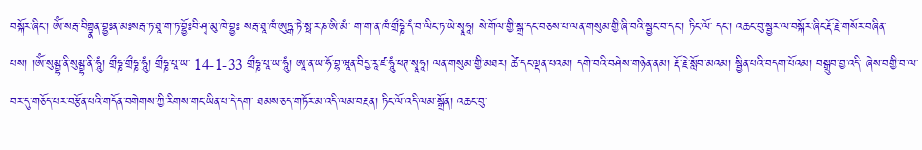བསྐོར་ཞིང་། ༀ་སརྦ་བིགྷྣན་བྷྱཿན་མཿསརྦ་ཏ་ཐཱ་ག་ཏ་བྷྱོཿབི་ཤྭ་མུ་ཁེ་བྷྱཿ སརྦ་ཐཱ་ཁཾ་ཨུཏྒ་ཏེ་སྥ་ར་ཎ་ཨི་མཾ་ ག་ག་ན་ཁཾ་གྲྀཧྞེ་དཾ་བ་ལིང་ཏ་ཡེ་སྭཱཧཱ། སེ་གོལ་གྱི་སྒྲ་དང་བཅས་པ་ལན་གསུམ་གྱི་ཞི་བའི་སྦྱང་བ་དང་། ཏིང་ལོ་ དང་། འཆང་བུ་སྦྱར་ལ་བསྐོར་ཞིང་རྡོ་རྗེ་གསོར་བཞིན་པས། །ༀ་སུམྦྷ་ནི་སུམྦྷ་ནི་ཧཱུཾ། གྲྀཧྞ་གྲྀཧྞ་ཧཱུཾ། གྲྀཧྞ་པཱ་ཡ་ 14-1-33 གྲྀཧྞ་པཱ་ཡ་ཧཱུཾ། ཨཱ་ན་ཡ་ཧོ་བྷ་ཝཱན་བིདྱ་རཱ་ཛ་ཧཱུཾ་ཕཊ་སྭཱཧཱ། ལན་གསུམ་གྱི་མཐར། ཚེ་དང་ལྡན་པའམ། དགེ་བའི་བཤེས་གཉེན་ནམ། རྡོ་རྗེ་སློབ་མའམ། སྦྱིན་པའི་བདག་པོའམ། བསྒྲུབ་བྱ་འདི་ ཞེས་བགྱི་བ་ལ་བར་དུ་གཅོད་པར་བརྩོན་པའི་གདོན་བགེགས་ཀྱི་རིགས་གང་ཡིན་པ་དེ་དག་ ཐམས་ཅད་གཏོར་མ་འདི་ལམ་བརྔན། ཏིང་ལོ་འདི་ལམ་སྒྲོན། འཆང་བུ་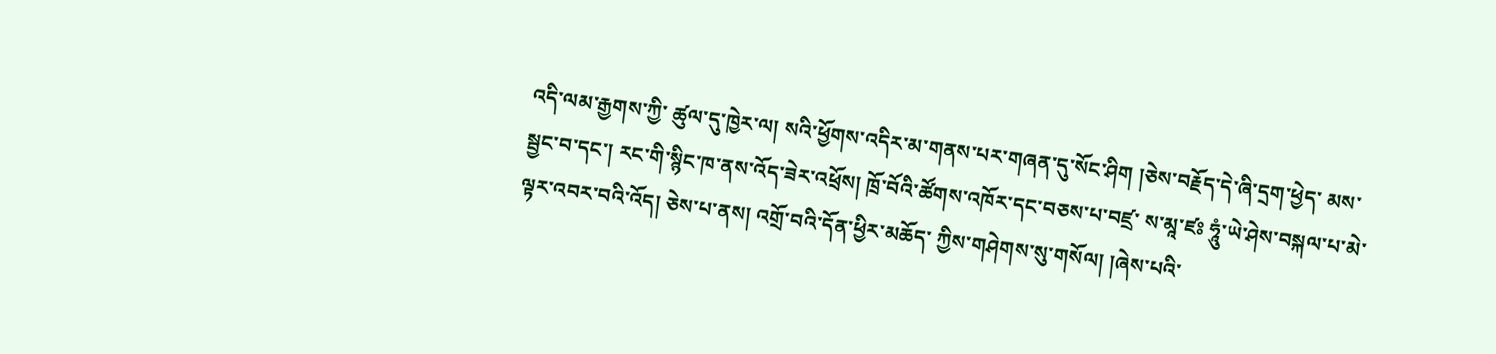འདི་ལམ་རྒྱགས་ཀྱི་ ཚུལ་དུ་ཁྱེར་ལ། སའི་ཕྱོགས་འདིར་མ་གནས་པར་གཞན་དུ་སོང་ཤིག །ཅེས་བརྗོད་དེ་ཞི་དྲག་ཕྱེད་ མས་སྦྱང་བ་དང་། རང་གི་སྙིང་ཁ་ནས་འོད་ཟེར་འཕྲོས། ཁྲོ་བོའི་ཚོགས་འཁོར་དང་བཅས་པ་བཛྲ་ ས་མཱ་ཛཿ ཧཱུཾ་ཡེ་ཤེས་བསྐལ་པ་མེ་ལྟར་འབར་བའི་འོད། ཅེས་པ་ནས། འགྲོ་བའི་དོན་ཕྱིར་མཆོད་ ཀྱིས་གཤེགས་སུ་གསོལ། །ཞེས་པའི་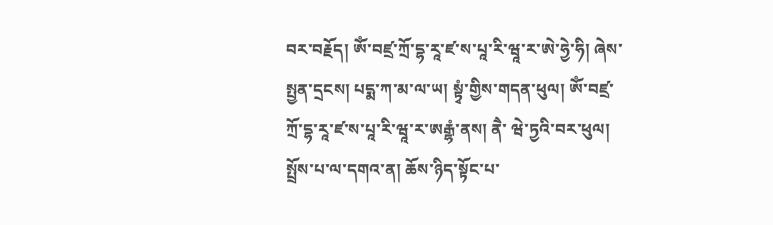བར་བརྗོད། ༀ་བཛྲ་ཀྲོ་དྷ་རཱ་ཛ་ས་པཱ་རི་ཝཱ་ར་ཨེ་ཧྱེ་ཧི། ཞེས་ སྤྱན་དྲངས། པདྨ་ཀ་མ་ལ་ཡ། སྟྭཾ་གྱིས་གདན་ཕུལ། ༀ་བཛྲ་ཀྲོ་དྷ་རཱ་ཛ་ས་པཱ་རི་ཝཱ་ར་ཨརྒྷཾ་ནས། ནཻ་ ཝེ་ཏྱའི་བར་ཕུལ། སྤྲོས་པ་ལ་དགའ་ན། ཆོས་ཉིད་སྟོང་པ་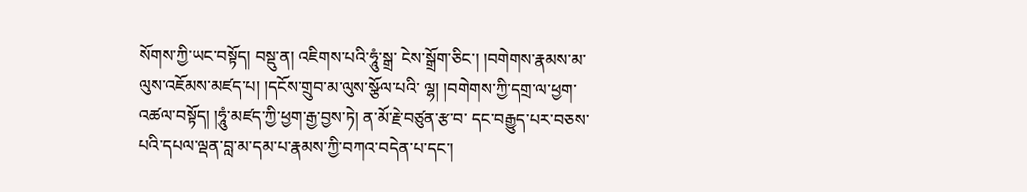སོགས་ཀྱི་ཡང་བསྟོད། བསྡུ་ན། འཇིགས་པའི་ཧཱུཾ་སྒྲ་ ངེས་སྒྲོག་ཅིང་། །བགེགས་རྣམས་མ་ལུས་འཇོམས་མཛད་པ། །དངོས་གྲུབ་མ་ལུས་སྩོལ་པའི་ ལྷ། །བགེགས་ཀྱི་དགྲ་ལ་ཕྱག་འཚལ་བསྟོད། །ཧཱུཾ་མཛད་ཀྱི་ཕྱག་རྒྱ་བྱས་ཏེ། ན་མོ་རྗེ་བཙུན་རྩ་བ་ དང་བརྒྱུད་པར་བཅས་པའི་དཔལ་ལྡན་བླ་མ་དམ་པ་རྣམས་ཀྱི་བཀའ་བདེན་པ་དང་།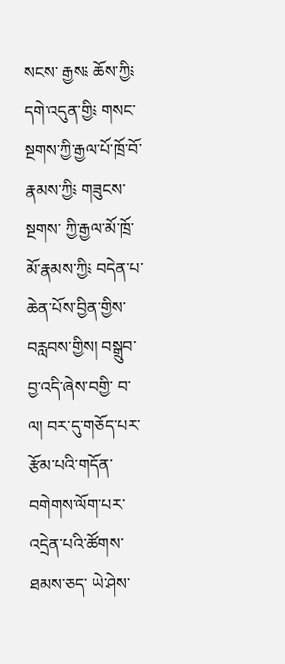སངས་ རྒྱས༴ ཆོས་ཀྱི༴ དགེ་འདུན་གྱི༴ གསང་སྔགས་ཀྱི་རྒྱལ་པོ་ཁྲོ་བོ་རྣམས་ཀྱི༴ གཟུངས་སྔགས་ ཀྱི་རྒྱལ་མོ་ཁྲོ་མོ་རྣམས་ཀྱི༴ བདེན་པ་ཆེན་པོས་བྱིན་གྱིས་བརླབས་གྱིས། བསྒྲུབ་བྱ་འདི་ཞེས་བགྱི་ བ་ལ། བར་དུ་གཅོད་པར་རྩོམ་པའི་གདོན་བགེགས་ལོག་པར་འདྲེན་པའི་ཚོགས་ཐམས་ཅད་ ཡེ་ཤེས་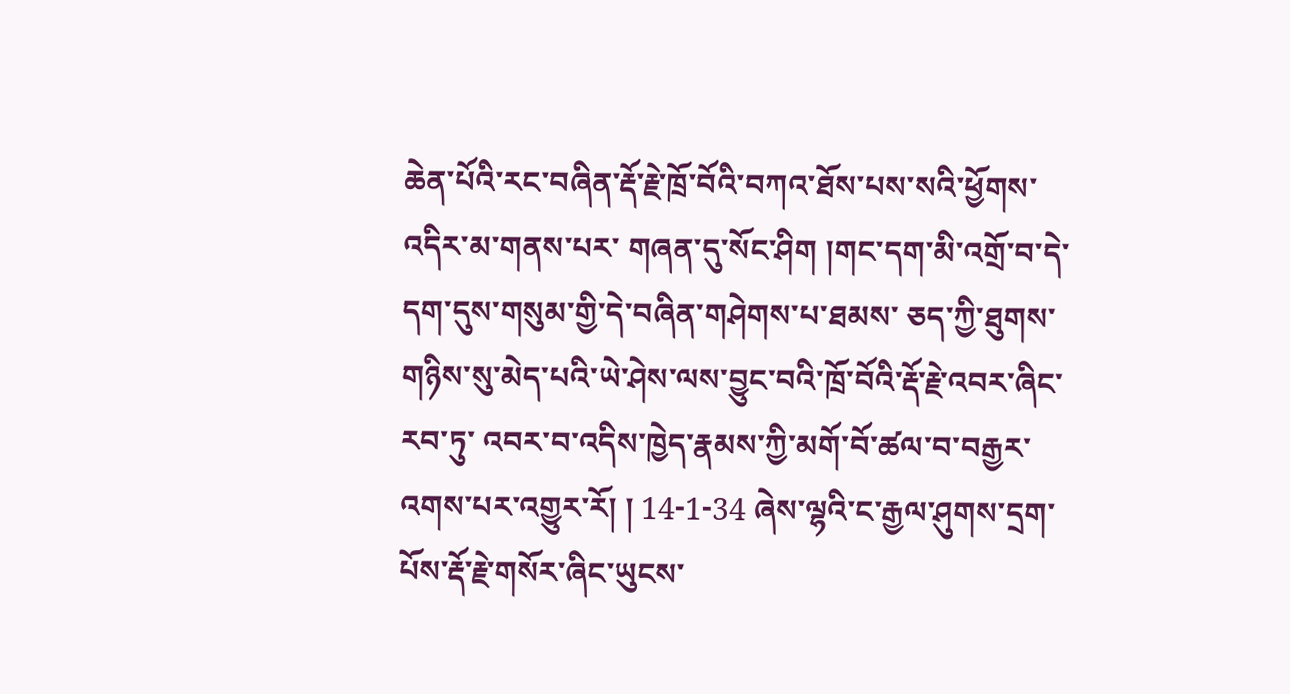ཆེན་པོའི་རང་བཞིན་རྡོ་རྗེ་ཁྲོ་བོའི་བཀའ་ཐོས་པས་སའི་ཕྱོགས་འདིར་མ་གནས་པར་ གཞན་དུ་སོང་ཤིག །གང་དག་མི་འགྲོ་བ་དེ་དག་དུས་གསུམ་གྱི་དེ་བཞིན་གཤེགས་པ་ཐམས་ ཅད་ཀྱི་ཐུགས་གཉིས་སུ་མེད་པའི་ཡེ་ཤེས་ལས་བྱུང་བའི་ཁྲོ་བོའི་རྡོ་རྗེ་འབར་ཞིང་རབ་ཏུ་ འབར་བ་འདིས་ཁྱེད་རྣམས་ཀྱི་མགོ་བོ་ཚལ་བ་བརྒྱར་འགས་པར་འགྱུར་རོ། ། 14-1-34 ཞེས་ལྷའི་ང་རྒྱལ་ཤུགས་དྲག་པོས་རྡོ་རྗེ་གསོར་ཞིང་ཡུངས་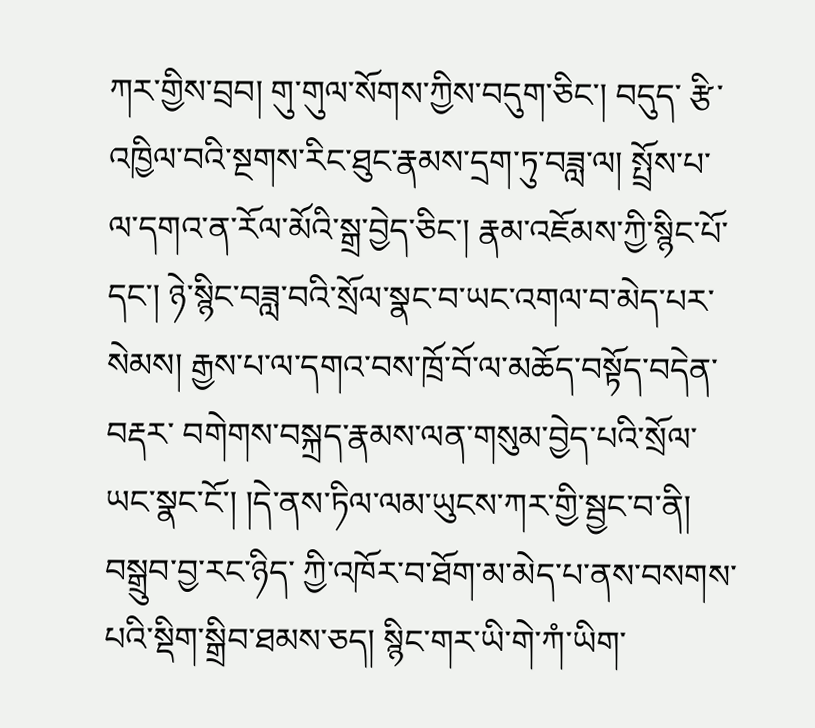ཀར་གྱིས་བྲབ། གུ་གུལ་སོགས་ཀྱིས་བདུག་ཅིང་། བདུད་ རྩི་འཁྱིལ་བའི་སྔགས་རིང་ཐུང་རྣམས་དྲག་ཏུ་བཟླ་ལ། སྤྲོས་པ་ལ་དགའ་ན་རོལ་མོའི་སྒྲ་བྱེད་ཅིང་། རྣམ་འཇོམས་ཀྱི་སྙིང་པོ་ དང་། ཉེ་སྙིང་བཟླ་བའི་སྲོལ་སྣང་བ་ཡང་འགལ་བ་མེད་པར་སེམས། རྒྱས་པ་ལ་དགའ་བས་ཁྲོ་བོ་ལ་མཆོད་བསྟོད་བདེན་བརྡར་ བགེགས་བསྐྲད་རྣམས་ལན་གསུམ་བྱེད་པའི་སྲོལ་ཡང་སྣང་ངོ་། །དེ་ནས་ཏིལ་ལམ་ཡུངས་ཀར་གྱི་སྦྱང་བ་ནི། བསྒྲུབ་བྱ་རང་ཉིད་ ཀྱི་འཁོར་བ་ཐོག་མ་མེད་པ་ནས་བསགས་པའི་སྡིག་སྒྲིབ་ཐམས་ཅད། སྙིང་གར་ཡི་གེ་ཀཾ་ཡིག་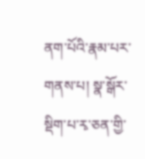ནག་པོའི་རྣམ་པར་གནས་པ། སྣ་སྒོར་སྡིག་པ་རྭ་ཅན་གྱི་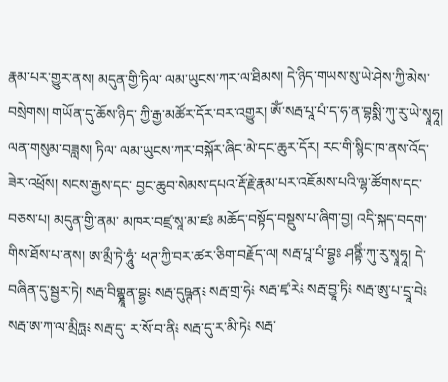རྣམ་པར་གྱུར་ནས། མདུན་གྱི་ཏིལ་ ལམ་ཡུངས་ཀར་ལ་ཐིམས། དེ་ཉིད་གཡས་སུ་ཡེ་ཤེས་ཀྱི་མེས་བསྲེགས། གཡོན་དུ་ཆོས་ཉིད་ ཀྱི་རྒྱ་མཚོར་དོར་བར་འགྱུར། ༀ་སརྦ་པཱ་པཾ་ད་ཧ་ན་བྷསྨི་ཀུ་རུ་ཡེ་སྭཱཧཱ། ལན་གསུམ་བཟླས། ཏིལ་ ལམ་ཡུངས་ཀར་བསྐོར་ཞིང་མེ་དང་ཆུར་དོར། རང་གི་སྙིང་ཁ་ནས་འོད་ཟེར་འཕྲོས། སངས་རྒྱས་དང་ བྱང་ཆུབ་སེམས་དཔའ་རྡོ་རྗེ་རྣམ་པར་འཇོམས་པའི་ལྷ་ཚོགས་དང་བཅས་པ། མདུན་གྱི་ནམ་ མཁར་བཛྲ་སཱ་མ་ཛཿ མཆོད་བསྟོད་བསྡུས་པ་ཞིག་བྱ། འདི་སྐད་བདག་གིས་ཐོས་པ་ནས། ཨ་མྲྀ་ཏེ་ཧཱུཾ་ ཕཊ་ཀྱི་བར་ཚར་ཅིག་བརྗོད་ལ། སརྦ་པཱ་པཾ་བྷྱཿ ཤནྟིཾ་ཀུ་རུ་སྭཱཧཱ། དེ་བཞིན་དུ་སྦྱར་ཏེ། སརྦ་བིགྷྣཱན་བྷྱ༴ སརྦ་དུཥྚན༴ སརྦ་གྲ་ཧེ༴ སརྦ་ཛྭ་རེ༴ སརྦ་བྱཱ་ཏི༴ སརྦ་ཨུ་པ་དྲཱ་བེ༴ སརྦ་ཨ་ཀ་ལ་མྲིཏྻ༴ སརྦ་དུ་ ར་སོ་བ་ནི༴ སརྦ་དུ་ར་མི་ཏེ༴ སརྦ་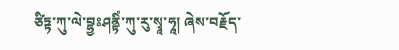ཙིཏྟ་ཀུ་ལེ་བྷྱཿཤནྟིཾ་ཀུ་རུ་སྭཱ་ཧཱ། ཞེས་བརྗོད་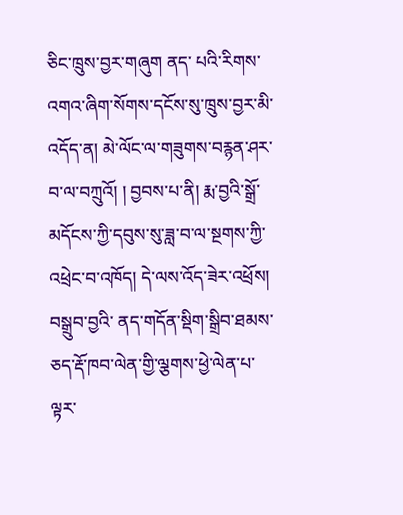ཅིང་ཁྲུས་བྱར་གཞུག ནད་ པའི་རིགས་འགའ་ཞིག་སོགས་དངོས་སུ་ཁྲུས་བྱར་མི་འདོད་ན། མེ་ལོང་ལ་གཟུགས་བརྙན་ཤར་བ་ལ་བཀྲུའོ། ། བྱབས་པ་ནི། རྨ་བྱའི་སྒྲོ་མདོངས་ཀྱི་དབུས་སུ་ཟླ་བ་ལ་སྔགས་ཀྱི་འཕྲེང་བ་འཁོད། དེ་ལས་འོད་ཟེར་འཕྲོས། བསྒྲུབ་བྱའི་ ནད་གདོན་སྡིག་སྒྲིབ་ཐམས་ཅད་རྡོ་ཁབ་ལེན་གྱི་ལྕགས་ཕྱེ་ལེན་པ་ལྟར་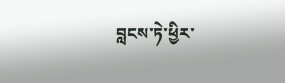བླངས་ཏེ་ཕྱིར་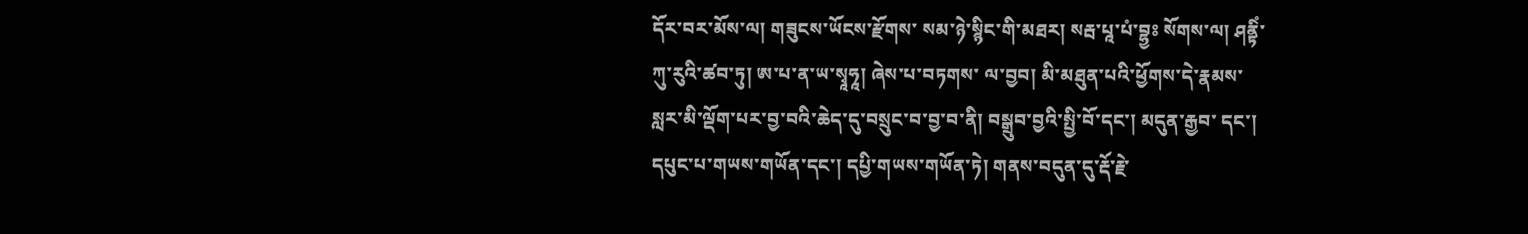དོར་བར་མོས་ལ། གཟུངས་ཡོངས་རྫོགས་ སམ་ཉེ་སྙིང་གི་མཐར། སརྦ་པཱ་པཾ་བྷྱཿ སོགས་ལ། ཤནྟིཾ་ཀུ་རུའི་ཚབ་ཏུ། ཨ་པ་ན་ཡ་སྭཱཧཱ། ཞེས་པ་བཏགས་ ལ་བྱབ། མི་མཐུན་པའི་ཕྱོགས་དེ་རྣམས་སླར་མི་ལྡོག་པར་བྱ་བའི་ཆེད་དུ་བསྲུང་བ་བྱ་བ་ནི། བསྒྲུབ་བྱའི་སྤྱི་བོ་དང་། མདུན་རྒྱབ་ དང་། དཔུང་པ་གཡས་གཡོན་དང་། དཔྱི་གཡས་གཡོན་ཏེ། གནས་བདུན་དུ་རྡོ་རྗེ་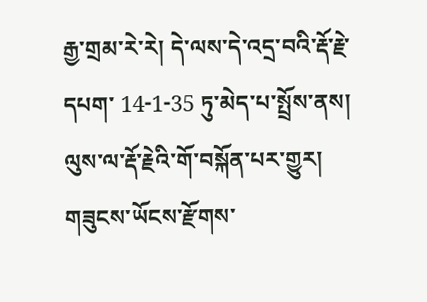རྒྱ་གྲམ་རེ་རེ། དེ་ལས་དེ་འདྲ་བའི་རྡོ་རྗེ་དཔག་ 14-1-35 ཏུ་མེད་པ་སྤྲོས་ནས། ལུས་ལ་རྡོ་རྗེའི་གོ་བསྐོན་པར་གྱུར། གཟུངས་ཡོངས་རྫོགས་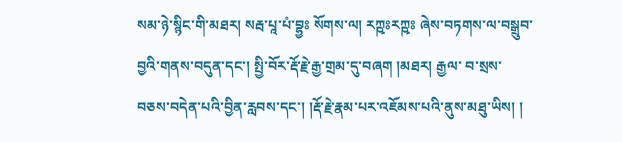སམ་ཉེ་སྙིང་གི་མཐར། སརྦ་པཱ་པཾ་བྷྱཿ སོགས་ལ། རཀྵཿརཀྵཿ ཞེས་བཏགས་ལ་བསྒྲུབ་བྱའི་གནས་བདུན་དང་། སྤྱི་བོར་རྡོ་རྗེ་རྒྱ་གྲམ་དུ་བཞག །མཐར། རྒྱལ་ བ་སྲས་བཅས་བདེན་པའི་བྱིན་རླབས་དང་། །རྡོ་རྗེ་རྣམ་པར་འཇོམས་པའི་ནུས་མཐུ་ཡིས། །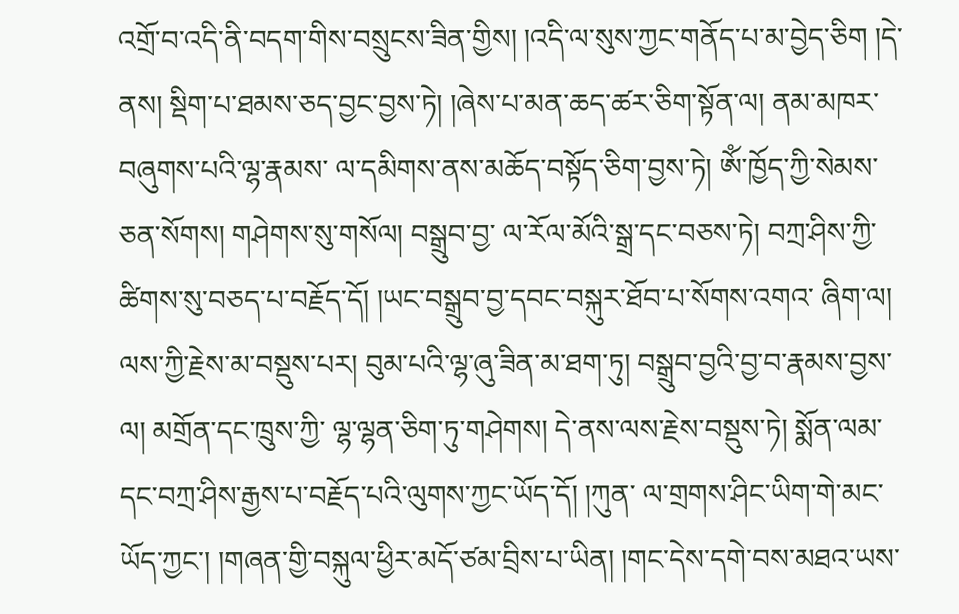འགྲོ་བ་འདི་ནི་བདག་གིས་བསྲུངས་ཟིན་གྱིས། །འདི་ལ་སུས་ཀྱང་གནོད་པ་མ་བྱེད་ཅིག །དེ་ ནས། སྡིག་པ་ཐམས་ཅད་བྱང་བྱས་ཏེ། །ཞེས་པ་མན་ཆད་ཚར་ཅིག་སྟོན་ལ། ནམ་མཁར་བཞུགས་པའི་ལྷ་རྣམས་ ལ་དམིགས་ནས་མཆོད་བསྟོད་ཅིག་བྱས་ཏེ། ༀ་ཁྱོད་ཀྱི་སེམས་ཅན་སོགས། གཤེགས་སུ་གསོལ། བསྒྲུབ་བྱ་ ལ་རོལ་མོའི་སྒྲ་དང་བཅས་ཏེ། བཀྲ་ཤིས་ཀྱི་ཚིགས་སུ་བཅད་པ་བརྗོད་དོ། །ཡང་བསྒྲུབ་བྱ་དབང་བསྐུར་ཐོབ་པ་སོགས་འགའ་ ཞིག་ལ། ལས་ཀྱི་རྗེས་མ་བསྡུས་པར། བུམ་པའི་ལྷ་ཞུ་ཟིན་མ་ཐག་ཏུ། བསྒྲུབ་བྱའི་བྱ་བ་རྣམས་བྱས་ལ། མགྲོན་དང་ཁྲུས་ཀྱི་ ལྷ་ལྷན་ཅིག་ཏུ་གཤེགས། དེ་ནས་ལས་རྗེས་བསྡུས་ཏེ། སྨོན་ལམ་དང་བཀྲ་ཤིས་རྒྱས་པ་བརྗོད་པའི་ལུགས་ཀྱང་ཡོད་དོ། །ཀུན་ ལ་གྲགས་ཤིང་ཡིག་གེ་མང་ཡོད་ཀྱང་། །གཞན་གྱི་བསྐུལ་ཕྱིར་མདོ་ཙམ་བྲིས་པ་ཡིན། །གང་དེས་དགེ་བས་མཐའ་ཡས་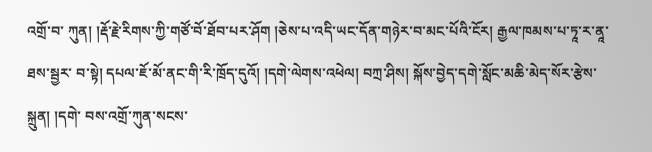འགྲོ་བ་ ཀུན། །རྡོ་རྗེ་རིགས་ཀྱི་གཙོ་བོ་ཐོབ་པར་ཤོག །ཅེས་པ་འདི་ཡང་དོན་གཉེར་བ་མང་པོའི་ངོར། རྒྱལ་ཁམས་པ་ཏཱ་ར་ནཱ་ཐས་སྦྱར་ བ་སྟེ། དཔལ་ཇོ་མོ་ནང་གི་རི་ཁྲོད་དུའོ། །དགེ་ལེགས་འཕེལ། བཀྲ་ཤིས། སྐོས་བྱེད་དགེ་སློང་མཆི་མེད་སོར་རྩེས་སྐྲུན། །དགེ་ བས་འགྲོ་ཀུན་སངས་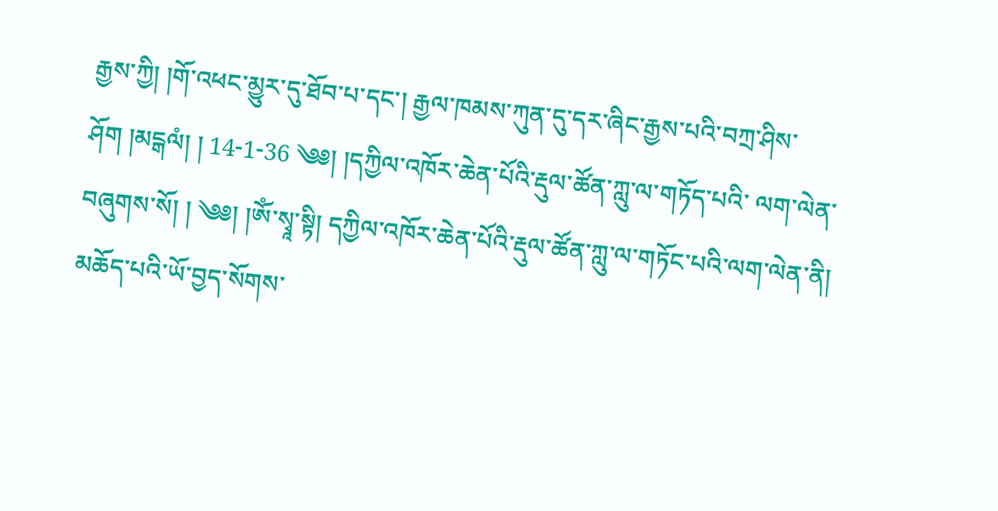རྒྱས་ཀྱི། །གོ་འཕང་མྱུར་དུ་ཐོབ་པ་དང་། རྒྱལ་ཁམས་ཀུན་དུ་དར་ཞིང་རྒྱས་པའི་བཀྲ་ཤིས་ཤོག །མངྒལཾ། ། 14-1-36 ༄༅། །དཀྱིལ་འཁོར་ཆེན་པོའི་རྡུལ་ཚོན་ཀླུ་ལ་གཏོད་པའི་ ལག་ལེན་བཞུགས་སོ། ། ༄༅། །ༀ་སྭཱ་སྟི། དཀྱིལ་འཁོར་ཆེན་པོའི་རྡུལ་ཚོན་ཀླུ་ལ་གཏོང་པའི་ལག་ལེན་ནི། མཆོད་པའི་ཡོ་བྱད་སོགས་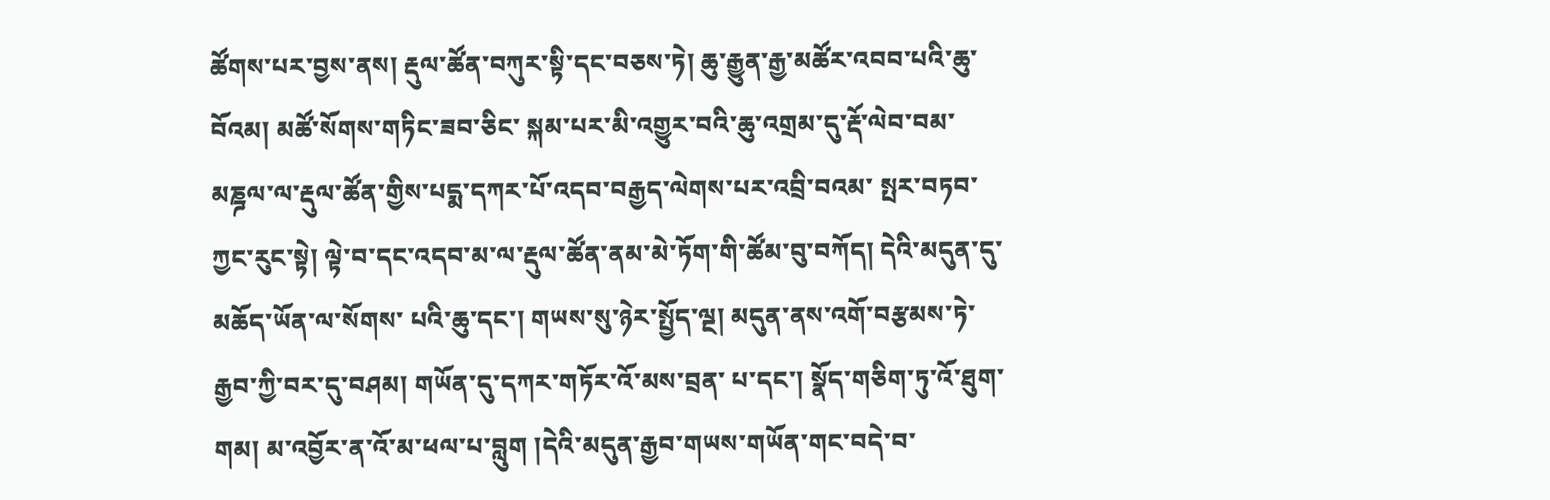ཚོགས་པར་བྱས་ནས། རྡུལ་ཚོན་བཀུར་སྟི་དང་བཅས་ཏེ། ཆུ་རྒྱུན་རྒྱ་མཚོར་འབབ་པའི་ཆུ་བོའམ། མཚོ་སོགས་གཏིང་ཟབ་ཅིང་ སྐམ་པར་མི་འགྱུར་བའི་ཆུ་འགྲམ་དུ་རྡོ་ལེབ་བམ་མཎྜལ་ལ་རྡུལ་ཚོན་གྱིས་པདྨ་དཀར་པོ་འདབ་བརྒྱད་ལེགས་པར་འབྲི་བའམ་ སྤར་བཏབ་ཀྱང་རུང་སྟེ། ལྟེ་བ་དང་འདབ་མ་ལ་རྡུལ་ཚོན་ནམ་མེ་ཏོག་གི་ཚོམ་བུ་བཀོད། དེའི་མདུན་དུ་མཆོད་ཡོན་ལ་སོགས་ པའི་ཆུ་དང་། གཡས་སུ་ཉེར་སྤྱོད་ལྔ། མདུན་ནས་འགོ་བརྩམས་ཏེ་རྒྱབ་ཀྱི་བར་དུ་བཤམ། གཡོན་དུ་དཀར་གཏོར་འོ་མས་བྲན་ པ་དང་། སྣོད་གཅིག་ཏུ་འོ་ཐུག་གམ། མ་འབྱོར་ན་འོ་མ་ཕལ་པ་བླུག །དེའི་མདུན་རྒྱབ་གཡས་གཡོན་གང་བདེ་བ་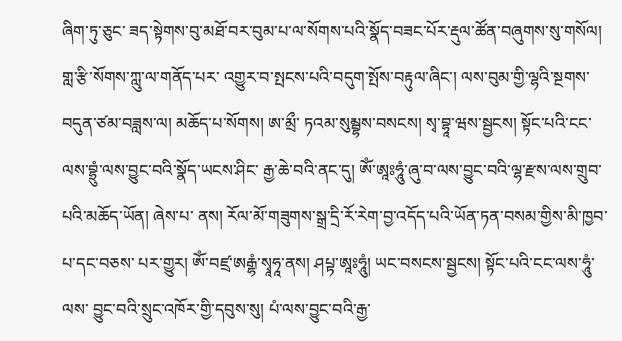ཞིག་ཏུ་ཅུང་ ཟད་སྟེགས་བུ་མཐོ་བར་བུམ་པ་ལ་སོགས་པའི་སྣོད་བཟང་པོར་རྡུལ་ཚོན་བཞུགས་སུ་གསོལ། གླ་རྩི་སོགས་ཀླུ་ལ་གནོད་པར་ འགྱུར་བ་སྤངས་པའི་བདུག་སྤོས་བརྟུལ་ཞིང་། ལས་བུམ་གྱི་ལྷའི་སྔགས་བདུན་ཙམ་བཟླས་ལ། མཆོད་པ་སོགས། ཨ་མྲྀ་ ཏའམ་སུམྦྷས་བསངས། སྭ་བྷཱ་ཝས་སྦྱངས། སྟོང་པའི་ངང་ལས་བྷྲུཾ་ལས་བྱུང་བའི་སྣོད་ཡངས་ཤིང་ རྒྱ་ཆེ་བའི་ནང་དུ། ༀ་ཨཱཿཧཱུཾ་ཞུ་བ་ལས་བྱུང་བའི་ལྷ་རྫས་ལས་གྲུབ་པའི་མཆོད་ཡོན། ཞེས་པ་ ནས། རོལ་མོ་གཟུགས་སྒྲ་དྲི་རོ་རེག་བྱ་འདོད་པའི་ཡོན་ཏན་བསམ་གྱིས་མི་ཁྱབ་པ་དང་བཅས་ པར་གྱུར། ༀ་བཛྲ་ཨརྒྷཾ་སྭཱཧཱ་ནས། ཤཔྟ་ཨཱཿཧཱུཾ། ཡང་བསངས་སྦྱངས། སྟོང་པའི་ངང་ལས་ཧཱུཾ་ལས་ བྱུང་བའི་སྲུང་འཁོར་གྱི་དབུས་སུ། པཾ་ལས་བྱུང་བའི་རྒྱ་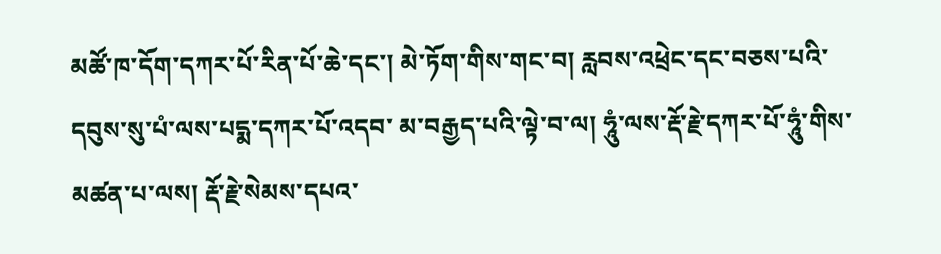མཚོ་ཁ་དོག་དཀར་པོ་རིན་པོ་ཆེ་དང་། མེ་ཏོག་གིས་གང་བ། རླབས་འཕྲེང་དང་བཅས་པའི་དབུས་སུ་པཾ་ལས་པདྨ་དཀར་པོ་འདབ་ མ་བརྒྱད་པའི་ལྟེ་བ་ལ། ཧཱུཾ་ལས་རྡོ་རྗེ་དཀར་པོ་ཧཱུཾ་གིས་མཚན་པ་ལས། རྡོ་རྗེ་སེམས་དཔའ་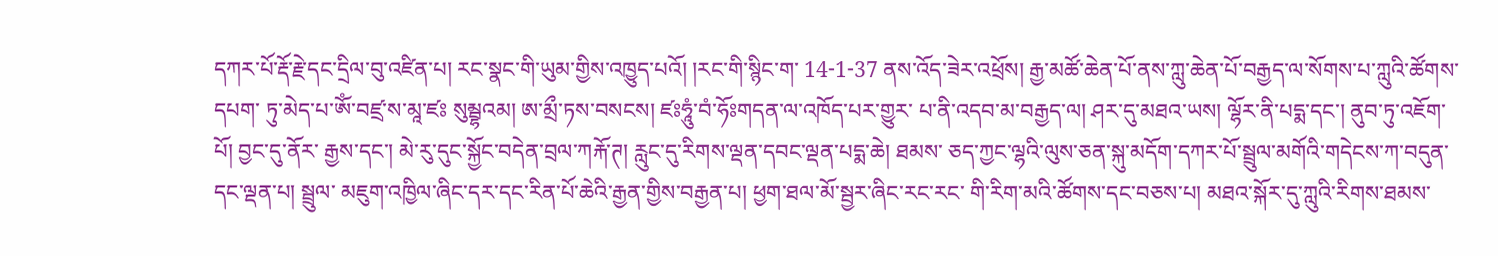དཀར་པོ་རྡོ་རྗེ་དང་དྲིལ་བུ་འཛིན་པ། རང་སྣང་གི་ཡུམ་གྱིས་འཁྱུད་པའོ། །རང་གི་སྙིང་ག་ 14-1-37 ནས་འོད་ཟེར་འཕྲོས། རྒྱ་མཚོ་ཆེན་པོ་ནས་ཀླུ་ཆེན་པོ་བརྒྱད་ལ་སོགས་པ་ཀླུའི་ཚོགས་དཔག་ ཏུ་མེད་པ་ༀ་བཛྲ་ས་མཱ་ཛཿ སུམྦྷའམ། ཨ་མྲྀ་ཏས་བསངས། ཛཿཧཱུཾ་བཾ་ཧོཿགདན་ལ་འཁོད་པར་གྱུར་ པ་ནི་འདབ་མ་བརྒྱད་ལ། ཤར་དུ་མཐའ་ཡས། ལྷོར་ནི་པདྨ་དང་། ནུབ་ཏུ་འཇོག་པོ། བྱང་དུ་ནོར་ རྒྱས་དང་། མེ་རུ་དུང་སྐྱོང་བདེན་བྲལ་ཀརྐོ་ཊ། རླུང་དུ་རིགས་ལྡན་དབང་ལྡན་པདྨ་ཆེ། ཐམས་ ཅད་ཀྱང་ལྷའི་ལུས་ཅན་སྐུ་མདོག་དཀར་པོ་སྦྲུལ་མགོའི་གདེངས་ཀ་བདུན་དང་ལྡན་པ། སྦྲུལ་ མཇུག་འཁྱིལ་ཞིང་དར་དང་རིན་པོ་ཆེའི་རྒྱན་གྱིས་བརྒྱན་པ། ཕྱག་ཐལ་མོ་སྦྱར་ཞིང་རང་རང་ གི་རིག་མའི་ཚོགས་དང་བཅས་པ། མཐའ་སྐོར་དུ་ཀླུའི་རིགས་ཐམས་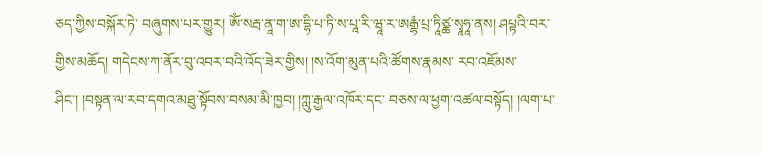ཅད་ཀྱིས་བསྐོར་ཏེ་ བཞུགས་པར་གྱུར། ༀ་སརྦ་ནཱ་ག་ཨ་དྷི་པ་ཏི་ས་པཱ་རི་ཝཱ་ར་ཨརྒྷཾ་པྲ་ཏཱིཙྪ་སྭཱཧཱ་ནས། ཤཔྟའི་བར་ གྱིས་མཆོད། གདེངས་ཀ་ནོར་བུ་འབར་བའི་འོད་ཟེར་གྱིས། །ས་འོག་མུན་པའི་ཚོགས་རྣམས་ རབ་འཇོམས་ཤིང་། །བསྟན་ལ་རབ་དགའ་མཐུ་སྟོབས་བསམ་མི་ཁྱབ། །ཀླུ་རྒྱལ་འཁོར་དང་ བཅས་ལ་ཕྱག་འཚལ་བསྟོད། །ལག་པ་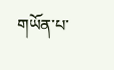གཡོན་པ་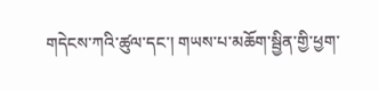གདེངས་ཀའི་ཚུལ་དང་། གཡས་པ་མཆོག་སྦྱིན་གྱི་ཕྱག་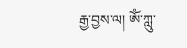རྒྱ་བྱས་ལ། ༀ་ཀླུ་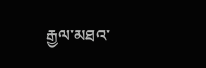རྒྱལ་མཐའ་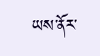ཡས་ནོར་